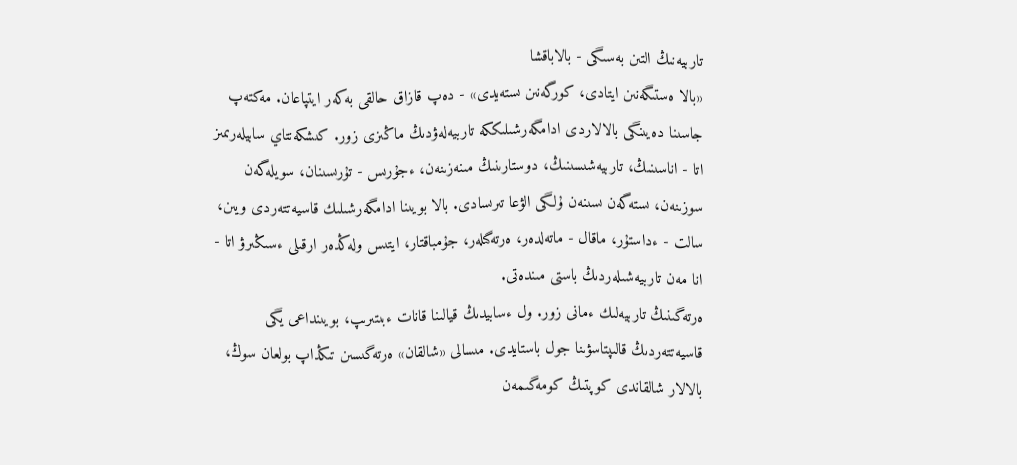تاربيەنىڭ التىن بەسىگى - بالاباقشا
«بالا ەستىگەنىن ايتادى، كورگەنىن ىستەيدى» - دەپ قازاق حالقى بەكەر ايتپاعان. مەكتەپ جاسىنا دەيىنگى بالالاردى ادامگەرشىلىككە تاربيەلەۋدىڭ ماڭىزى زور. كىشكەنتاي سابيلەرىمىز اتا - اناسىنىڭ، تاربيەشىسىنىڭ، دوستارىنىڭ مىنەزىنەن، ءجۇرىس - تۇرىسىنان، سويلەگەن سوزىنەن، ىستەگەن ىسىنەن ۇلگى الۋعا تىرىسادى. بالا بويىنا ادامگەرشىلىك قاسيەتتەردى ويىن، سالت - ءداستۇر، ماقال - ماتەلدەر، ەرتەگىلەر، جۇمباقتار، ايتىس ولەڭدەر ارقىلى ءسىڭىرۋ اتا - انا مەن تاربيەشىلەردىڭ باستى مىندەتى.
ەرتەگىنىڭ تاربيەلىك ءمانى زور. ول ءسابيدىڭ قيالىنا قانات ءبىتىرىپ، بويىنداعى يگى قاسيەتتەردىڭ قالىپتاسۋىنا جول باستايدى. مىسالى «شالقان» ەرتەگىسىن تىڭداپ بولعان سوڭ، بالالار شالقاندى كوپتىڭ كومەگىمەن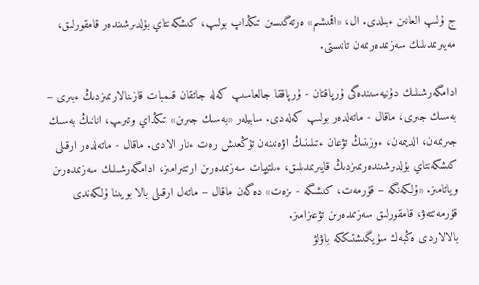ج ۇلىپ العانىن ءبىلدى. ال، «اقمىشىم» ەرتەگىسىن تىڭداپ بولىپ، كىشكەنتاي بۇلدىرشىندەر قامقورلىق، مەيىرىمدىلىك سەزىمدەرىمەن تانىستى.

ادامگەرشىلىك دۇنيەسىندەگى ۇرپاقتان - ۇرپاققا جالعاسىپ كەلە جاتقان قىمبات قازىنالارىمىزدىڭ ءبىرى – بەسىك جىرى، ماقال - ماتەلدەر بولىپ كەلەدى. سابيلەر «بەسىك جىرىن» تىڭداي وتىرىپ، انانىڭ بەسىك جىرىمەن، الديىمەن، ءوزىنىڭ تۋعان ءتىلىنىڭ اۋەنىنەن تۇڭعىش رەت ءنار الادى. ماقال - ماتەلدەر ارقىلى كىشكەنتاي بۇلدىرشىندەرىمىزدىڭ قايىرىمدىلىق، ءىلتيپات سەزىمدەرىن ارتتىرامىز، ادامگەرشىلىك سەزىمدەرىن وياتامىز. «ۇلكەنگە – قۇرمەت، كىشىگە - ىزەت» دەگەن ماقال – ماتەل ارقىلى بالا بويىنا ۇلكەندى قۇرمەتتەۋ، قامقورلىق سەزىمدەرىن تۋعىزامىز.
بالالاردى ەڭبەك سۇيگىشتىككە باۋلۋ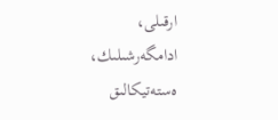ارقىلى، ادامگەرشىلىك، ەستەتيكالىق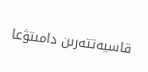قاسيەتتەرىن دامىتۋعا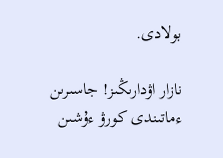بولادى.

نازار اۋدارىڭىز! جاسىرىن ءماتىندى كورۋ ءۇشىن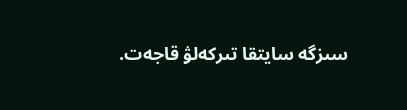سىزگە سايتقا تىركەلۋ قاجەت.